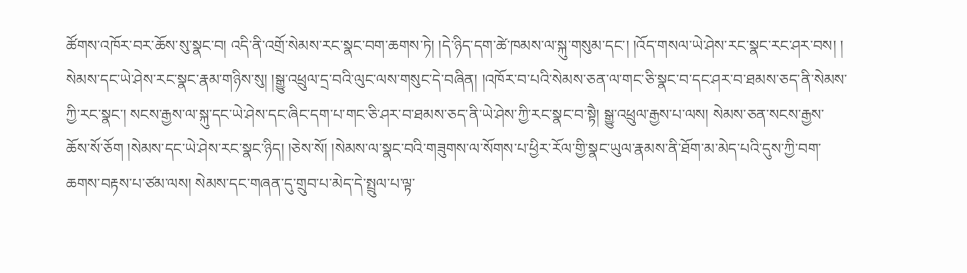ཚོགས་འཁོར་བར་ཆོས་སུ་སྣང་བ། འདི་ནི་འགྲོ་སེམས་རང་སྣང་བག་ཆགས་ཏེ། །དེ་ཉིད་དག་ཚེ་ཁམས་ལ་སྐུ་གསུམ་དང་། །འོད་གསལ་ཡེ་ཤེས་རང་སྣང་རང་ཤར་བས། ། སེམས་དང་ཡེ་ཤེས་རང་སྣང་རྣམ་གཉིས་སུ། །སྒྱུ་འཕྲུལ་དྲ་བའི་ལུང་ལས་གསུང་དེ་བཞིན། །འཁོར་བ་པའི་སེམས་ཅན་ལ་གང་ཅི་སྣང་བ་དང་ཤར་བ་ཐམས་ཅད་ནི་སེམས་ཀྱི་རང་སྣང་། སངས་རྒྱས་ལ་སྐུ་དང་ཡེ་ཤེས་དང་ཞིང་དག་པ་གང་ཅི་ཤར་བ་ཐམས་ཅད་ནི་ཡེ་ཤེས་ཀྱི་རང་སྣང་བ་སྟཻ། སྒྱུ་འཕྲུལ་རྒྱས་པ་ལས། སེམས་ཅན་སངས་རྒྱས་ཆོས་སོ་ཅོག །སེམས་དང་ཡེ་ཤེས་རང་སྣང་ཉིད། །ཅེས་སོ། །སེམས་ལ་སྣང་བའི་གཟུགས་ལ་སོགས་པ་ཕྱིར་རོལ་གྱི་སྣང་ཡུལ་རྣམས་ནི་ཐོག་མ་མེད་པའི་དུས་ཀྱི་བག་ཆགས་བརྟས་པ་ཙམ་ལས། སེམས་དང་གཞན་དུ་གྲུབ་པ་མེད་དེ་སྤྲུལ་པ་ལྟ་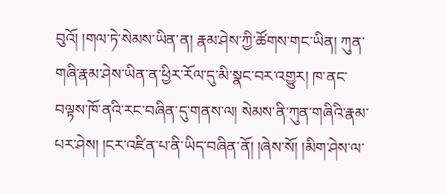བུའོ། །གལ་ཏེ་སེམས་ཡིན་ན། རྣམ་ཤེས་ཀྱི་ཚོགས་གང་ཡིན། ཀུན་གཞི་རྣམ་ཤེས་ཡིན་ན་ཕྱིར་རོལ་དུ་མི་སྣང་བར་འགྱུར། ཁ་ནང་བལྟས་ཁོ་ནའི་རང་བཞིན་དུ་གནས་ལ། སེམས་ནི་ཀུན་གཞིའི་རྣམ་པར་ཤེས། །ངར་འཛིན་པ་ནི་ཡིད་བཞིན་ནོ། །ཞེས་སོ། །མིག་ཤེས་ལ་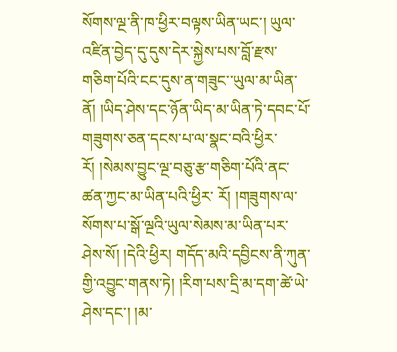སོགས་ལྔ་ནི་ཁ་ཕྱིར་བལྟས་ཡིན་ཡང་། ཡུལ་འཛིན་བྱེད་དུ་དུས་དེར་སྐྱེས་པས་བློ་རྫས་གཅིག་པོའི་ངང་དུས་ན་གཟུང་་ཡུལ་མ་ཡིན་ནོ། །ཡིད་ཤེས་དང་ཉོན་ཡིད་མ་ཡིན་ཏེ་དབང་པོ་གཟུགས་ཅན་དངས་པ་ལ་སྣང་བའི་ཕྱིར་ རོ། །སེམས་བྱུང་ལྔ་བཅུ་རྩ་གཅིག་པོའི་ནང་ཚན་ཀྱང་མ་ཡིན་པའི་ཕྱིར་ རོ། །གཟུགས་ལ་སོགས་པ་སྒོ་ལྔའི་ཡུལ་སེམས་མ་ཡིན་པར་ཤེས་སོ། །དེའི་ཕྱིར། གདོད་མའི་དབྱིངས་ནི་ཀུན་གྱི་འབྱུང་གནས་ཏེ། །རིག་པས་དྲི་མ་དག་ཚེ་ཡེ་ཤེས་དང་། །མ་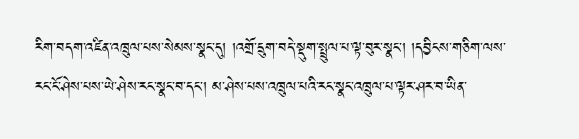རིག་བདག་འཛིན་འཁྲུལ་པས་སེམས་སྣང་དུ། །འགྲོ་དྲུག་བདེ་སྡུག་སྤྲུལ་པ་ལྟ་བུར་སྣང་། །དབྱིངས་གཅིག་ལས་རང་ངོ་ཤེས་པས་ཡེ་ཤེས་རང་སྣང་བ་དང་། མ་ཤེས་པས་འཁྲུལ་པའི་རང་སྣང་འཁྲུལ་པ་ལྟར་ཤར་བ་ཡིན་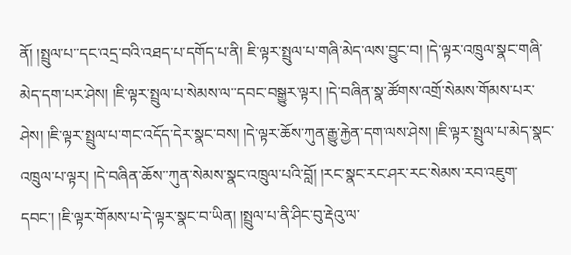ནོ། །སྤྲུལ་པ་་དང་འདྲ་བའི་འཐད་པ་དགོད་པ་ནི། ཇི་ལྟར་སྤྲུལ་པ་གཞི་མེད་ལས་བྱུང་བ། །དེ་ལྟར་འཁྲུལ་སྣང་གཞི་མེད་དག་པར་ཤེས། །ཇི་ལྟར་སྤྲུལ་པ་སེམས་ལ་་དབང་བསྒྱུར་ལྟར། །དེ་བཞིན་སྣ་ཚོགས་འགྲོ་སེམས་གོམས་པར་ཤེས། །ཇི་ལྟར་སྤྲུལ་པ་གང་འདོད་དེར་སྣང་བས། །དེ་ལྟར་ཆོས་ཀུན་རྒྱུ་རྐྱེན་དག་ལས་ཤེས། །ཇི་ལྟར་སྤྲུལ་པ་མེད་སྣང་འཁྲུལ་པ་ལྟར། །དེ་བཞིན་ཆོས་་ཀུན་སེམས་སྣང་འཁྲུལ་པའི་བློ། །རང་སྣང་རང་ཤར་རང་སེམས་རབ་འཇུག་དབང་། །ཇི་ལྟར་གོམས་པ་དེ་ལྟར་སྣང་བ་ཡིན། །སྤྲུལ་པ་ནི་ཤིང་བུ་རྡེའུ་ལ་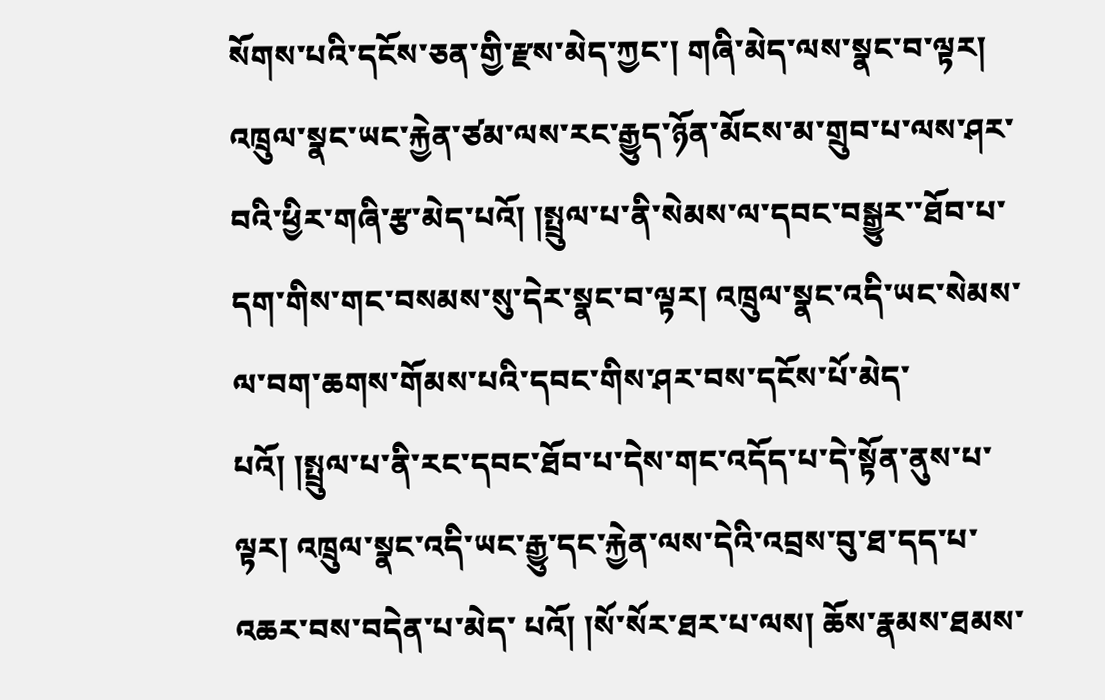སོགས་པའི་དངོས་ཅན་གྱི་རྫས་མེད་ཀྱང་། གཞི་མེད་ལས་སྣང་བ་ལྟར། འཁྲུལ་སྣང་ཡང་རྐྱེན་ཙམ་ལས་རང་རྒྱུད་ཉོན་མོངས་མ་གྲུབ་པ་ལས་ཤར་བའི་ཕྱིར་གཞི་རྩ་མེད་པའོ། །སྤྲུལ་པ་ནི་སེམས་ལ་དབང་བསྒྱུར་་ཐོབ་པ་དག་གིས་གང་བསམས་སུ་དེར་སྣང་བ་ལྟར། འཁྲུལ་སྣང་འདི་ཡང་སེམས་ལ་བག་ཆགས་གོམས་པའི་དབང་གིས་ཤར་བས་དངོས་པོ་མེད་པའོ། །སྤྲུལ་པ་ནི་རང་དབང་ཐོབ་པ་དེས་གང་འདོད་པ་དེ་སྟོན་ནུས་པ་ལྟར། འཁྲུལ་སྣང་འདི་ཡང་རྒྱུ་དང་རྐྱེན་ལས་དེའི་འབྲས་བུ་ཐ་དད་པ་འཆར་བས་བདེན་པ་མེད་ པའོ། །སོ་སོར་ཐར་པ་ལས། ཆོས་རྣམས་ཐམས་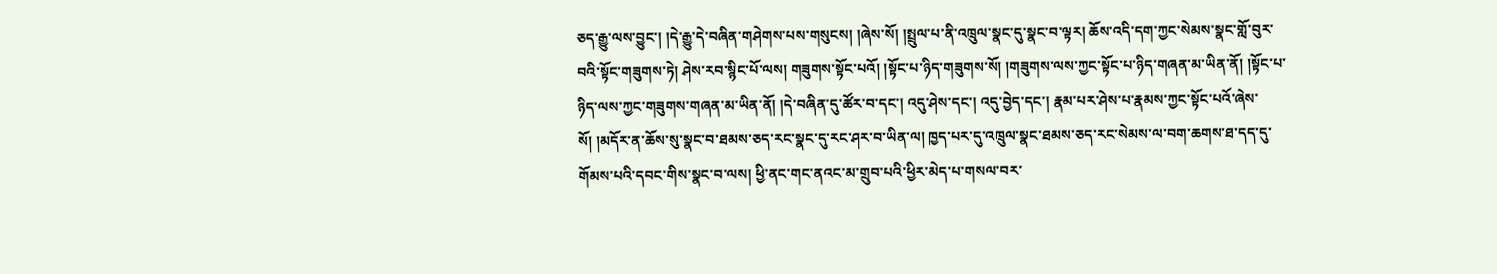ཅད་རྒྱུ་ལས་བྱུང་། །དེ་རྒྱུ་དེ་བཞིན་གཤེགས་པས་གསུངས། །ཞེས་སོ། །སྤྲུལ་པ་ནི་འཁྲུལ་སྣང་དུ་སྣང་བ་ལྟར། ཆོས་འདི་དག་ཀྱང་སེམས་སྣང་གློ་བུར་བའི་སྟོང་གཟུགས་ཏེ། ཤེས་རབ་སྙིང་པོ་ལས། གཟུགས་སྟོང་པའོ། །སྟོང་པ་ཉིད་གཟུགས་སོ། །གཟུགས་ལས་ཀྱང་སྟོང་པ་ཉིད་གཞན་མ་ཡིན་ནོ། །སྟོང་པ་ཉིད་ལས་ཀྱང་གཟུགས་གཞན་མ་ཡིན་ནོ། །དེ་བཞིན་དུ་ཚོར་བ་དང་། འདུ་ཤེས་དང་། འདུ་བྱེད་དང་། རྣམ་པར་ཤེས་པ་རྣམས་ཀྱང་སྟོང་པའོ་ཞེས་སོ། །མདོར་ན་ཆོས་སུ་སྣང་བ་ཐམས་ཅད་རང་སྣང་དུ་རང་ཤར་བ་ཡིན་ལ། ཁྱད་པར་དུ་འཁྲུལ་སྣང་ཐམས་ཅད་རང་སེམས་ལ་བག་ཆགས་ཐ་དད་དུ་གོམས་པའི་དབང་གིས་སྣང་བ་ལས། ཕྱི་ནང་གང་ནའང་མ་གྲུབ་པའི་ཕྱིར་མེད་པ་གསལ་བར་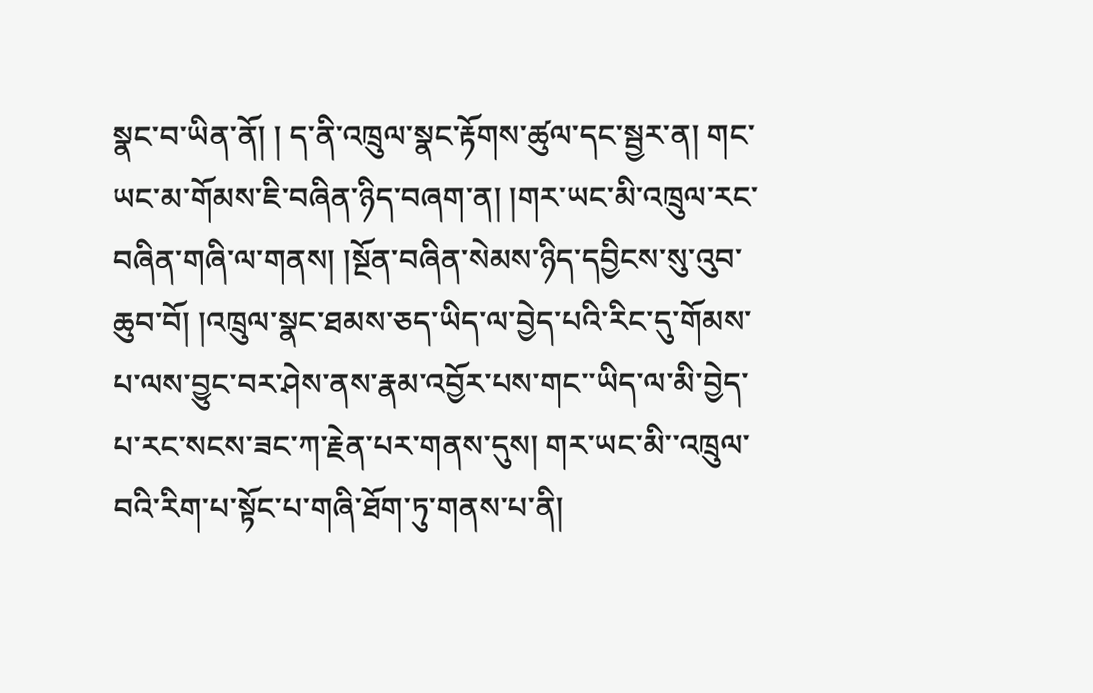སྣང་བ་ཡིན་ནོ། ། ད་ནི་འཁྲུལ་སྣང་རྟོགས་ཚུལ་དང་སྦྱར་ན། གང་ཡང་མ་གོམས་ཇི་བཞིན་ཉིད་བཞག་ན། །གར་ཡང་མི་འཁྲུལ་རང་བཞིན་གཞི་ལ་གནས། །སྔོན་བཞིན་སེམས་ཉིད་དབྱིངས་སུ་འུབ་ཆུབ་བོ། །འཁྲུལ་སྣང་ཐམས་ཅད་ཡིད་ལ་བྱེད་པའི་རིང་དུ་གོམས་པ་ལས་བྱུང་བར་ཤེས་ནས་རྣམ་འབྱོར་པས་གང་་ཡིད་ལ་མི་བྱེད་པ་རང་སངས་ཟང་ཀ་རྗེན་པར་གནས་དུས། གར་ཡང་མི་་འཁྲུལ་བའི་རིག་པ་སྟོང་པ་གཞི་ཐོག་ཏུ་གནས་པ་ནི།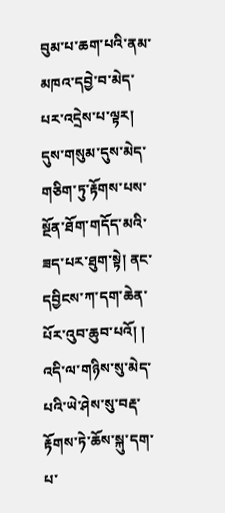བུམ་པ་ཆག་པའི་ནམ་མཁའ་དབྱེ་བ་མེད་པར་འདྲེས་པ་ལྟར། དུས་གསུམ་དུས་མེད་གཅིག་ཏུ་རྟོགས་པས་སྔོན་ཐོག་གདོད་མའི་ཟད་པར་ཐུག་སྟེ། ནང་དབྱིངས་ཀ་དག་ཆེན་པོར་འུབ་ཆུབ་པའོ། ། འདི་ལ་གཉིས་སུ་མེད་པའི་ཡེ་ཤེས་སུ་བརྡ་རྟོགས་ཏེ་ཆོས་སྐུ་དག་པ་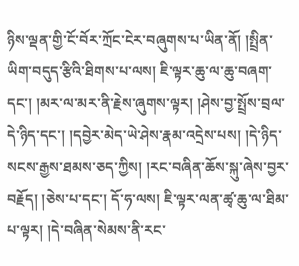ཉིས་ལྡན་གྱི་ངོ་བོར་ཀྲོང་ངེར་བཞུགས་པ་ཡིན་ནོ། །སྤྲིན་ཡིག་བདུད་རྩིའི་ཐིགས་པ་ལས། ཇི་ལྟར་ཆུ་ལ་ཆུ་བཞག་དང་། །མར་ལ་མར་ནི་རྗེས་ཞུགས་ལྟར། །ཤེས་བྱ་སྤྲོས་བྲལ་དེ་ཉིད་དང་། །དབྱེར་མེད་ཡེ་ཤེས་རྣམ་འདྲེས་པས། །དེ་ཉིད་སངས་རྒྱས་ཐམས་ཅད་ཀྱིས། །རང་བཞིན་ཆོས་སྐུ་ཞེས་བྱར་བརྗོད། །ཅེས་པ་དང་། དོ་ཧ་ལས། ཇི་ལྟར་ལན་ཚྭ་ཆུ་ལ་ཐིམ་པ་ལྟར། །དེ་བཞིན་སེམས་ནི་རང་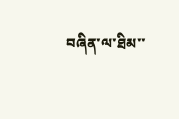བཞིན་ལ་ཐིམ་་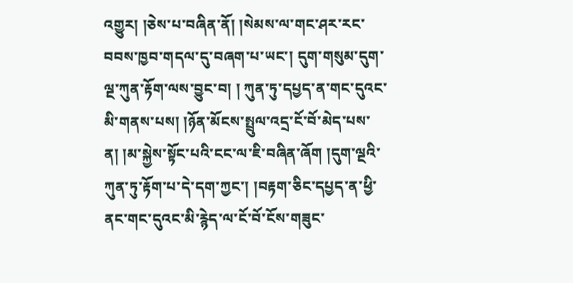འགྱུར། །ཅེས་པ་བཞིན་ནོ། །སེམས་ལ་གང་ཤར་རང་བབས་ཁྱབ་གདལ་དུ་བཞག་པ་ཡང་། དུག་གསུམ་དུག་ལྔ་ཀུན་རྟོག་ལས་བྱུང་བ། ། ཀུན་ཏུ་དཔྱད་ན་གང་དུའང་མི་གནས་པས། །ཉོན་མོངས་སྤྲུལ་འདྲ་ངོ་བོ་མེད་པས་ན། །མ་སྐྱེས་སྟོང་པའི་ངང་ལ་ཇི་བཞིན་ཞོག །དུག་ལྔའི་ཀུན་ཏུ་རྟོག་པ་དེ་དག་ཀྱང་། །བརྟག་ཅིང་དཔྱད་ན་ཕྱི་ནང་གང་དུའང་མི་རྙེད་ལ་ངོ་བོ་ངོས་གཟུང་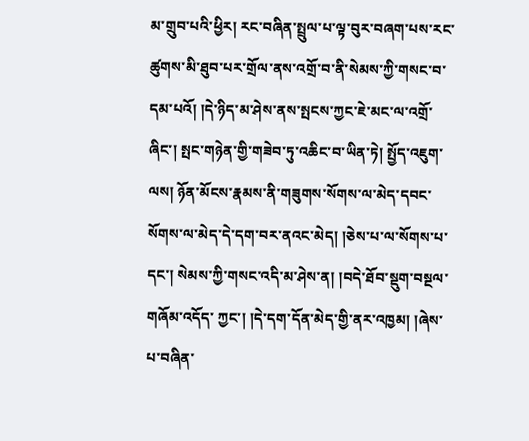མ་གྲུབ་པའི་ཕྱིར། རང་བཞིན་སྤྲུལ་པ་ལྟ་བུར་བཞག་པས་རང་ཚུགས་མི་ཐུབ་པར་གྲོལ་ནས་འགྲོ་བ་ནི་སེམས་ཀྱི་གསང་བ་དམ་པའོ། །དེ་ཉིད་མ་ཤེས་ནས་སྤངས་ཀྱང་ཇེ་མང་ལ་འགྲོ་ཞིང་། སྤང་གཉེན་གྱི་གཟེབ་ཏུ་འཆིང་བ་ཡིན་ཏེ། སྤྱོད་འཇུག་ལས། ཉོན་མོངས་རྣམས་ནི་གཟུགས་སོགས་ལ་མེད་དབང་སོགས་ལ་མེད་དེ་དག་བར་ནའང་མེད། །ཅེས་པ་ལ་སོགས་པ་དང་། སེམས་ཀྱི་གསང་འདི་མ་ཤེས་ན། །བདེ་ཐོབ་སྡུག་བསྔལ་གཞོམ་འདོད་ ཀྱང་། །དེ་དག་དོན་མེད་གྱི་ནར་འཁྱམ། །ཞེས་པ་བཞིན་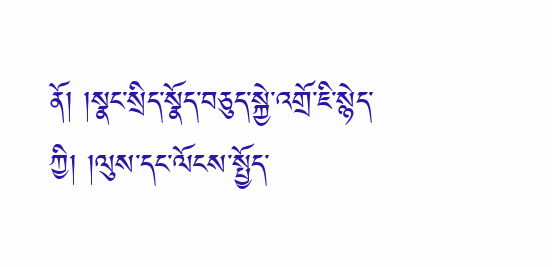ནོ། །སྣང་སྲིད་སྣོད་བཅུད་སྐྱེ་འགྲོ་ཇི་སྙེད་ཀྱི། །ལུས་དང་ལོངས་སྤྱོད་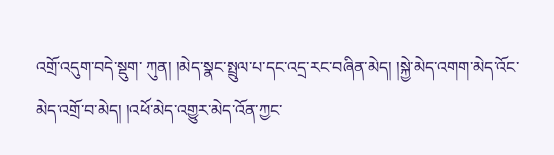འགྲོ་འདུག་བདེ་སྡུག་ ཀུན། །མེད་སྣང་སྤྲུལ་པ་དང་འདྲ་རང་བཞིན་མེད། །སྐྱེ་མེད་འགག་མེད་འོང་མེད་འགྲོ་བ་མེད། །འཕོ་མེད་འགྱུར་མེད་འོན་ཀྱང་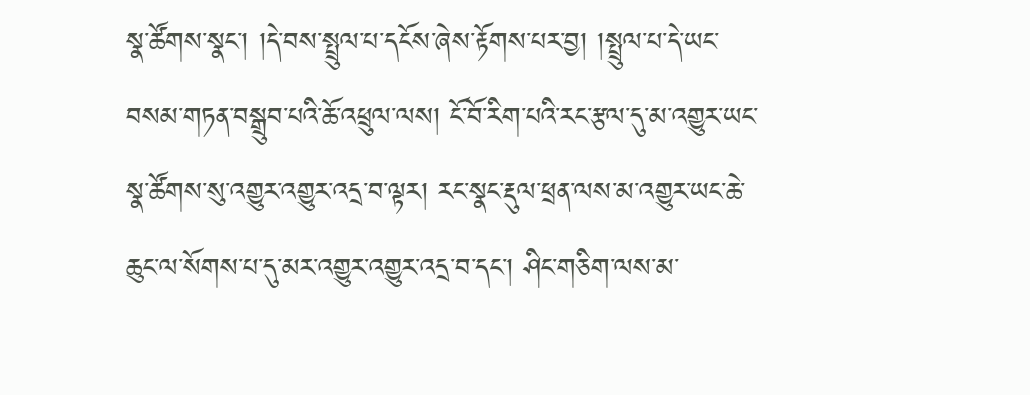སྣ་ཚོགས་སྣང་། །དེ་བས་སྤྲུལ་པ་དངོས་ཞེས་རྟོགས་པར་བྱ། །སྤྲུལ་པ་དེ་ཡང་བསམ་གཏན་བསྒྲུབ་པའི་ཆོ་འཕྲུལ་ལས། ངོ་བོ་རིག་པའི་རང་རྩལ་དུ་མ་འགྱུར་ཡང་སྣ་ཚོགས་སུ་འགྱུར་འགྱུར་འདྲ་བ་ལྟར། རང་སྣང་རྡུལ་ཕྲན་ལས་མ་འགྱུར་ཡང་ཆེ་ཆུང་ལ་སོགས་པ་དུ་མར་འགྱུར་འགྱུར་འདྲ་བ་དང་། ཤིང་གཅིག་ལས་མ་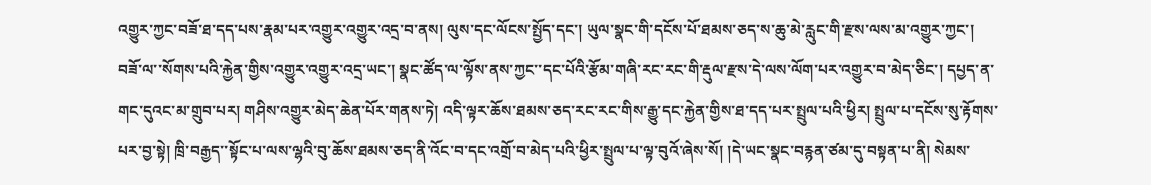འགྱུར་ཀྱང་བཟོ་ཐ་དད་པས་རྣམ་པར་འགྱུར་འགྱུར་འདྲ་བ་ནས། ལུས་དང་ལོངས་སྤྱོད་དང་། ཡུལ་སྣང་གི་དངོས་པོ་ཐམས་ཅད་ས་ཆུ་མེ་རླུང་གི་རྫས་ལས་མ་འགྱུར་ཀྱང་། བཟོ་ལ་་སོགས་པའི་རྐྱེན་གྱིས་འགྱུར་འགྱུར་འདྲ་ཡང་། སྣང་ཚོད་ལ་ལྟོས་ནས་ཀྱང་་དང་པོའི་རྩོམ་གཞི་རང་རང་གི་རྡུལ་རྫས་དེ་ལས་ལོག་པར་འགྱུར་བ་མེད་ཅིང་། དཔྱད་ན་གང་དུའང་མ་གྲུབ་པར། གཤིས་འགྱུར་མེད་ཆེན་པོར་གནས་ཏེ། འདི་ལྟར་ཆོས་ཐམས་ཅད་རང་རང་གིས་རྒྱུ་དང་རྐྱེན་གྱིས་ཐ་དད་པར་སྤྲུལ་པའི་ཕྱིར། སྤྲུལ་པ་དངོས་སུ་རྟོགས་པར་བྱ་སྟེ། ཁྲི་བརྒྱད་་སྟོང་པ་ལས་ལྷའི་བུ་ཆོས་ཐམས་ཅད་ནི་འོང་བ་དང་འགྲོ་བ་མེད་པའི་ཕྱིར་སྤྲུལ་པ་ལྟ་བུའོ་ཞེས་སོ། །དེ་ཡང་སྣང་བརྙན་ཙམ་དུ་བསྟན་པ་ནི། སེམས་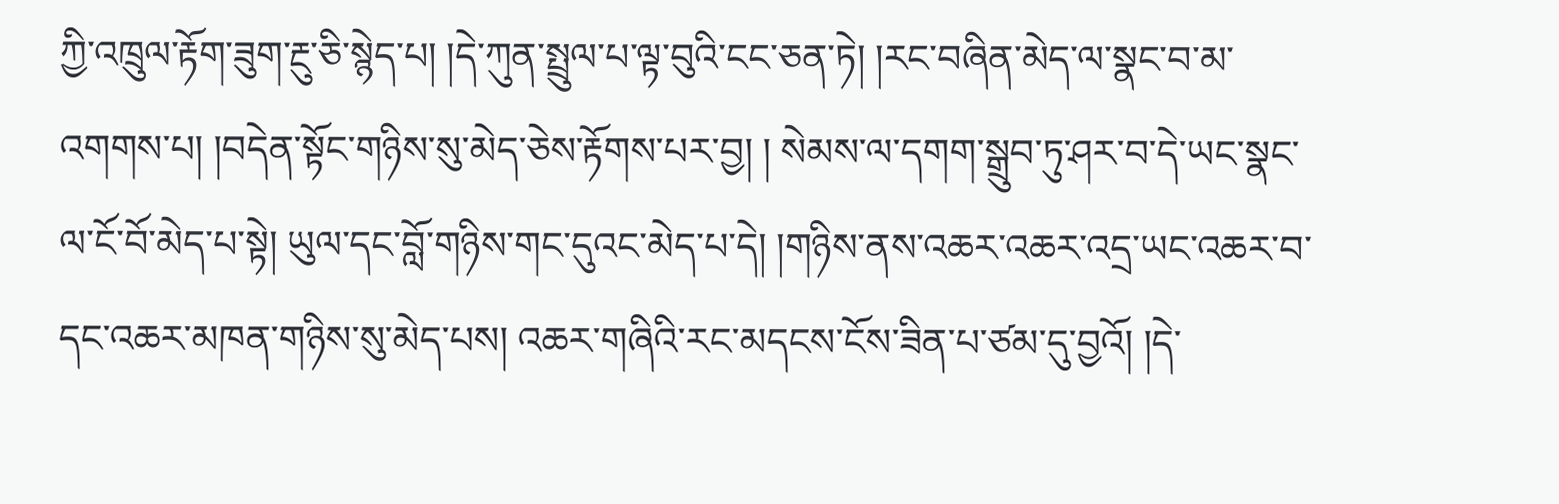ཀྱི་འཁྲུལ་རྟོག་ཟུག་རྔུ་ཅི་སྙེད་པ། །དེ་ཀུན་སྤྲུལ་པ་ལྟ་བུའི་ངང་ཅན་ཏེ། །རང་བཞིན་མེད་ལ་སྣང་བ་མ་འགགས་པ། །བདེན་སྟོང་གཉིས་སུ་མེད་ཅེས་རྟོགས་པར་བྱ། ། སེམས་ལ་དགག་སྒྲུབ་ཏུ་ཤར་བ་དེ་ཡང་སྣང་ལ་ངོ་བོ་མེད་པ་སྟེ། ཡུལ་དང་བློ་གཉིས་གང་དུའང་མེད་པ་དེ། །གཉིས་ནས་འཆར་འཆར་འདྲ་ཡང་འཆར་བ་དང་འཆར་མཁན་གཉིས་སུ་མེད་པས། འཆར་གཞིའི་རང་མདངས་ངོས་ཟིན་པ་ཙམ་དུ་བྱའོ། །དེ་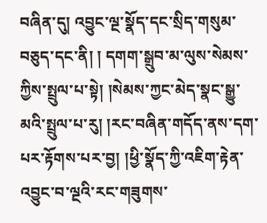བཞིན་དུ། འབྱུང་ལྔ་སྣོད་དང་སྲིད་གསུམ་བཅུད་དང་ནི། ། དགག་སྒྲུབ་མ་ལུས་སེམས་ཀྱིས་སྤྲུལ་པ་སྟེ། །སེམས་ཀྱང་མེད་སྣང་སྒྱུ་མའི་སྤྲུལ་པ་རུ། །རང་བཞིན་གདོད་ནས་དག་པར་རྟོགས་པར་བྱ། །ཕྱི་སྣོད་ཀྱི་འཇིག་རྟེན་འབྱུང་བ་ལྔའི་རང་གཟུགས་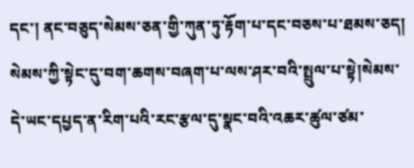དང་། ནང་བཅུད་སེམས་ཅན་གྱི་ཀུན་ཏུ་རྟོག་པ་དང་བཅས་པ་ཐམས་ཅད། སེམས་ཀྱི་སྟེང་དུ་བག་ཆགས་བཞག་པ་ལས་ཤར་བའི་སྤྲུལ་པ་སྟེ།སེམས་དེ་ཡང་དཔྱད་ན་རིག་པའི་རང་རྩལ་དུ་སྣང་བའི་འཆར་ཚུལ་ཙམ་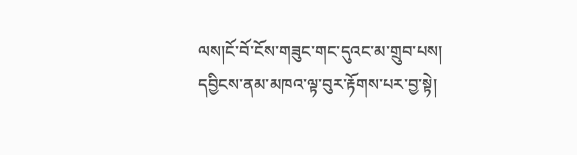ལས།ངོ་བོ་ངོས་གཟུང་གང་དུའང་མ་གྲུབ་པས། དབྱིངས་ནམ་མཁའ་ལྟ་བུར་རྟོགས་པར་བྱ་སྟེ།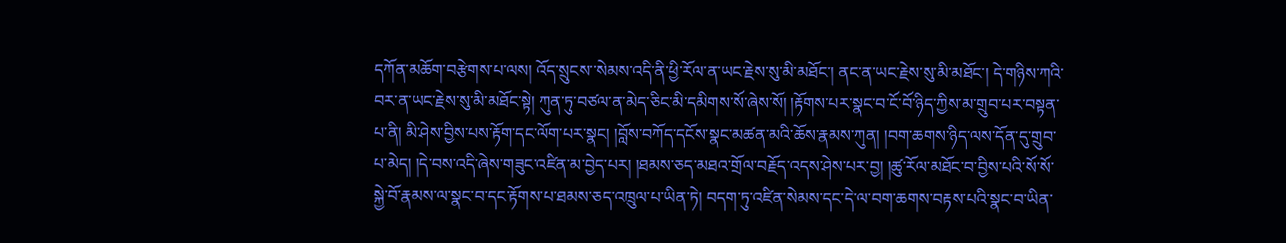དཀོན་མཆོག་བརྩེགས་པ་ལས། འོད་སྲུངས་་སེམས་འདི་ནི་ཕྱི་རོལ་ན་ཡང་རྗེས་སུ་མི་མཐོང་། ནང་ན་ཡང་རྗེས་སུ་མི་མཐོང་། དེ་གཉིས་ཀའི་བར་ན་ཡང་རྗེས་སུ་མི་མཐོང་སྟེ། ཀུན་ཏུ་བཙལ་ན་མེད་ཅིང་མི་དམིགས་སོ་ཞེས་སོ། །རྟོགས་པར་སྣང་བ་ངོ་བོ་ཉིད་ཀྱིས་མ་གྲུབ་པར་བསྟན་པ་ནི། མི་ཤེས་བྱིས་པས་རྟོག་དང་ལོག་པར་སྣང། །བློས་བཀོད་དངོས་སྣང་མཚན་མའི་ཆོས་རྣམས་ཀུན། །བག་ཆགས་ཉིད་ལས་དོན་དུ་གྲུབ་པ་མེད། །དེ་བས་འདི་ཞེས་གཟུང་འཛིན་མ་བྱེད་པར། །ཐམས་ཅད་མཐའ་གྲོལ་བརྗོད་འདས་ཤེས་པར་བྱ། །ཚུ་རོལ་མཐོང་བ་བྱིས་པའི་སོ་སོ་སྐྱེ་བོ་རྣམས་ལ་སྣང་བ་དང་རྟོགས་པ་ཐམས་ཅད་འཁྲུལ་པ་ཡིན་ཏེ། བདག་ཏུ་འཛིན་སེམས་དང་དེ་ལ་བག་ཆགས་བརྟས་པའི་སྣང་བ་ཡིན་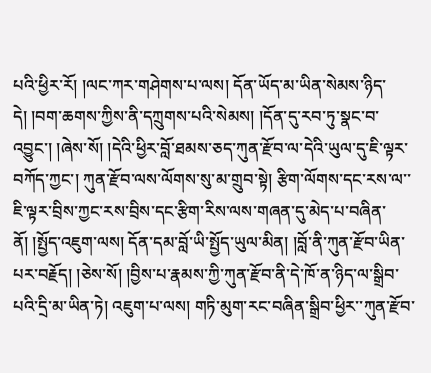པའི་ཕྱིར་རོ། །ལང་ཀར་གཤེགས་པ་ལས། དོན་ཡོད་མ་ཡིན་སེམས་ཉིད་དེ། །བག་ཆགས་ཀྱིས་ནི་དཀྲུགས་པའི་སེམས། །དོན་དུ་རབ་ཏུ་སྣང་བ་འབྱུང་། །ཞེས་སོ། །དེའི་ཕྱིར་བློ་ཐམས་ཅད་ཀུན་རྫོབ་ལ་དེའི་ཡུལ་དུ་ཇི་ལྟར་བཀོད་ཀྱང་། ཀུན་རྫོབ་ལས་ལོགས་སུ་མ་གྲུབ་སྟེ། རྩིག་ལོགས་དང་རས་ལ་་ཇི་ལྟར་བྲིས་ཀྱང་རས་བྲིས་དང་རྩིག་རིས་ལས་གཞན་དུ་མེད་པ་བཞིན་ནོ། །སྤྱོད་འཇུག་ལས། དོན་དམ་བློ་ཡི་སྤྱོད་ཡུལ་མིན། །བློ་ནི་ཀུན་རྫོབ་ཡིན་པར་བརྗོད། །ཅེས་སོ། །བྱིས་པ་རྣམས་ཀྱི་ཀུན་རྫོབ་ནི་དེ་ཁོ་ན་ཉིད་ལ་སྒྲིབ་པའི་དྲི་མ་ཡིན་ཏེ། འཇུག་པ་ལས། གཏི་མུག་རང་བཞིན་སྒྲིབ་ཕྱིར་་ཀུན་རྫོབ་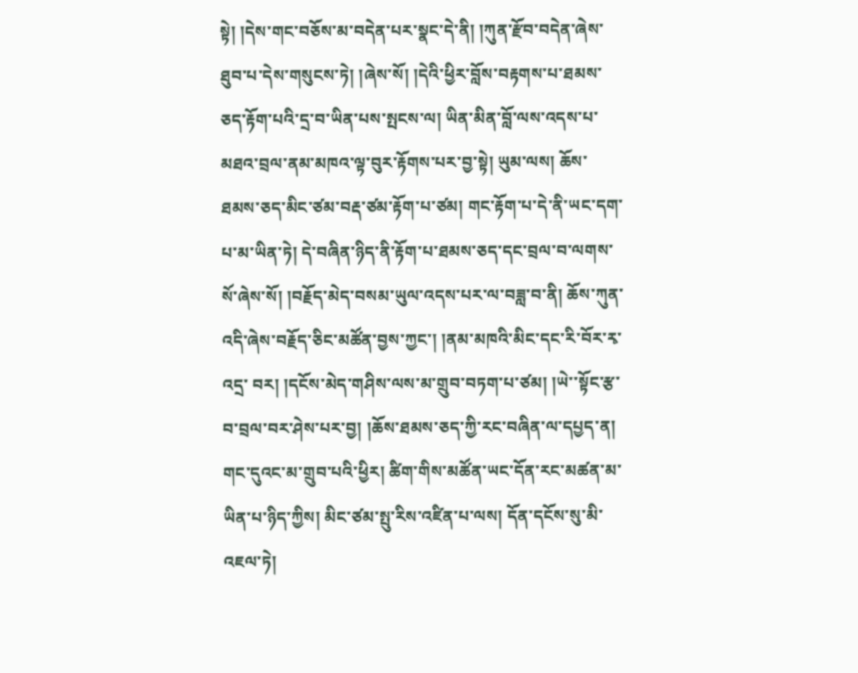སྟེ། །དེས་གང་བཅོས་མ་བདེན་པར་སྣང་དེ་ནི། །ཀུན་རྫོབ་བདེན་ཞེས་ཐུབ་པ་དེས་གསུངས་ཏེ། །ཞེས་སོ། །དེའི་ཕྱིར་བློས་བརྟགས་པ་ཐམས་ཅད་རྟོག་པའི་དྲ་བ་ཡིན་པས་སྤངས་ལ། ཡིན་མིན་བློ་ལས་འདས་པ་མཐའ་བྲལ་ནམ་མཁའ་ལྟ་བུར་རྟོགས་པར་བྱ་སྟེ། ཡུམ་ལས། ཆོས་ཐམས་ཅད་མིང་ཙམ་བརྡ་ཙམ་རྟོག་པ་ཙམ། གང་རྟོག་པ་དེ་ནི་ཡང་དག་པ་མ་ཡིན་ཏེ། དེ་བཞིན་ཉིད་ནི་རྟོག་པ་ཐམས་ཅད་དང་བྲལ་བ་ལགས་སོ་ཞེས་སོ། །བརྗོད་མེད་བསམ་ཡུལ་འདས་པར་ལ་བཟླ་བ་ནི། ཆོས་ཀུན་འདི་ཞེས་བརྗོད་ཅིང་མཚོན་བྱས་ཀྱང་། །ནམ་མཁའི་མིང་དང་རི་བོར་རྭ་འདྲ་ བར། །དངོས་མེད་གཤིས་ལས་མ་གྲུབ་བཏག་པ་ཙམ། །ཡེ་་སྟོང་རྩ་བ་བྲལ་བར་ཤེས་པར་བྱ། །ཆོས་ཐམས་ཅད་ཀྱི་རང་བཞིན་ལ་དཔྱད་ན། གང་དུའང་མ་གྲུབ་པའི་ཕྱིར། ཚིག་གིས་མཚོན་ཡང་དོན་རང་མཚན་མ་ཡིན་པ་ཉིད་ཀྱིས། མིང་ཙམ་སྤུ་རིས་འཛིན་པ་ལས། དོན་དངོས་སུ་མི་འཇལ་ཏེ།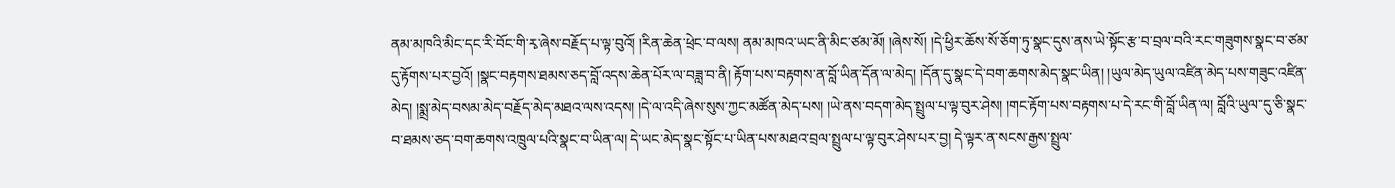ནམ་མཁའི་མིང་དང་རི་བོང་གི་རྭ་ཞེས་བརྗོད་པ་ལྟ་བུའོ། །རིན་ཆེན་ཕྲེང་བ་ལས། ནམ་མཁའ་ཡང་ནི་མིང་ཙམ་མོ། །ཞེས་སོ། །དེ་ཕྱིར་ཆོས་སོ་ཅོག་ཏུ་སྣང་དུས་ནས་ཡེ་སྟོང་རྩ་བ་བྲལ་བའི་རང་གཟུགས་སྣང་བ་ཙམ་དུ་རྟོགས་པར་བྱའོ། །སྣང་བརྟགས་ཐམས་ཅད་བློ་འདས་ཆེན་པོར་ལ་བཟླ་བ་ནི། རྟོག་པས་བརྟགས་ན་བློ་ཡིན་དོན་ལ་མེད། །དོན་དུ་སྣང་དེ་བག་ཆགས་མེད་སྣང་ཡིན། །ཡུལ་མེད་ཡུལ་འཛིན་མེད་པས་གཟུང་འཛིན་མེད། །སྨྲ་མེད་བསམ་མེད་བརྗོད་མེད་མཐའ་ལས་འདས། །དེ་ལ་འདི་ཞེས་སུས་ཀྱང་མཚོན་མེད་པས། །ཡེ་ནས་བདག་མེད་སྤྲུལ་པ་ལྟ་བུར་ཤེས། །གང་རྟོག་པས་བརྟགས་པ་དེ་རང་གི་བློ་ཡིན་ལ། བློའི་ཡུལ་་དུ་ཅི་སྣང་བ་ཐམས་ཅད་བག་ཆགས་འཁྲུལ་པའི་སྣང་བ་ཡིན་ལ། དེ་ཡང་མེད་སྣང་སྟོང་པ་ཡིན་པས་མཐའ་བྲལ་སྤྲུལ་པ་ལྟ་བུར་ཤེས་པར་བྱ། དེ་ལྟར་ན་སངས་རྒྱས་སྤྲུལ་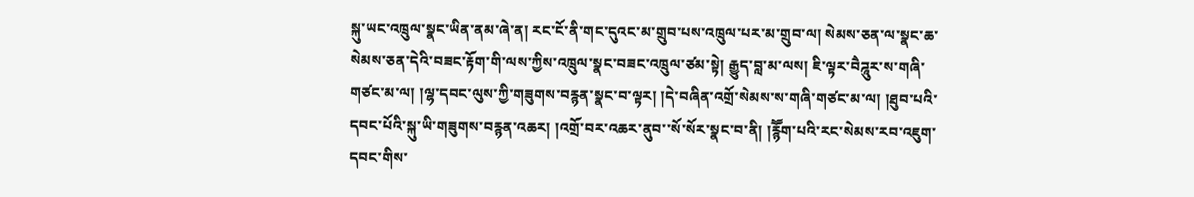སྐུ་ཡང་འཁྲུལ་སྣང་ཡིན་ནམ་ཞེ་ན། རང་ངོ་ནི་གང་དུའང་མ་གྲུབ་པས་འཁྲུལ་པར་མ་གྲུབ་ལ། སེམས་ཅན་ལ་སྣང་ཆ་སེམས་ཅན་དེའི་བཟང་རྟོག་གི་ལས་ཀྱིས་འཁྲུལ་སྣང་བཟང་འཁྲུལ་ཙམ་སྟེ། རྒྱུད་བླ་མ་ལས། ཇི་ལྟར་བཻཌཱུར་ས་གཞི་གཙང་མ་ལ། །ལྷ་དབང་ལུས་ཀྱི་གཟུགས་བརྙན་སྣང་བ་ལྟར། །དེ་བཞིན་འགྲོ་སེམས་ས་གཞི་གཙང་མ་ལ། །ཐུབ་པའི་དབང་པོའི་སྐུ་ཡི་གཟུགས་བརྙན་འཆར། །འགྲོ་བར་འཆར་ནུབ་་སོ་སོར་སྣང་བ་ནི། །རྙཽག་པའི་རང་སེམས་རབ་འཇུག་དབང་གིས་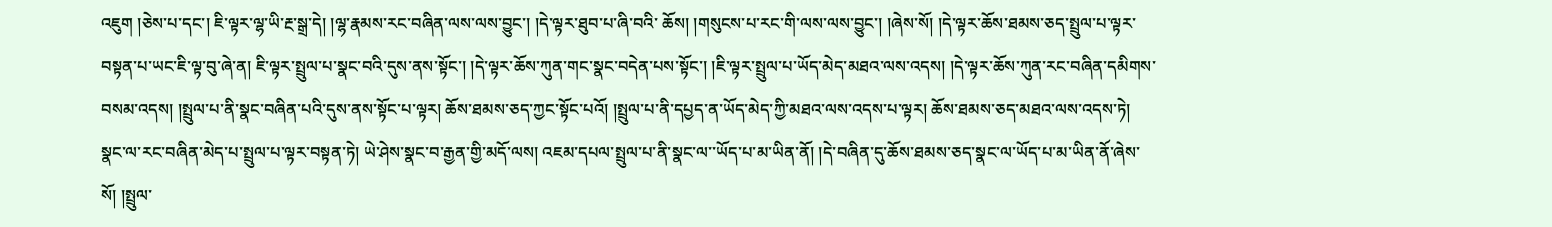འཇུག །ཅེས་པ་དང་། ཇི་ལྟར་ལྷ་ཡི་རྔ་སྒྲ་དེ། །ལྷ་རྣམས་རང་བཞིན་ལས་ལས་བྱུང་། །དེ་ལྟར་ཐུབ་པ་ཞི་བའི་ ཆོས། །གསུངས་པ་རང་གི་ལས་ལས་བྱུང་། །ཞེས་སོ། །དེ་ལྟར་ཆོས་ཐམས་ཅད་སྤྲུལ་པ་ལྟར་བསྟན་པ་ཡང་ཇི་ལྟ་བུ་ཞེ་ན། ཇི་ལྟར་སྤྲུལ་པ་སྣང་བའི་དུས་ནས་སྟོང་། །དེ་ལྟར་ཆོས་ཀུན་གང་སྣང་བདེན་པས་སྟོང་། །ཇི་ལྟར་སྤྲུལ་པ་ཡོད་མེད་མཐའ་ལས་འདས། །དེ་ལྟར་ཆོས་ཀུན་རང་བཞིན་དམིགས་བསམ་འདས། །སྤྲུལ་པ་ནི་སྣང་བཞིན་པའི་དུས་ནས་སྟོང་པ་ལྟར། ཆོས་ཐམས་ཅད་ཀྱང་སྟོང་པའོ། །སྤྲུལ་པ་ནི་དཔྱད་ན་ཡོད་མེད་ཀྱི་མཐའ་ལས་འདས་པ་ལྟར། ཆོས་ཐམས་ཅད་མཐའ་ལས་འདས་ཏེ། སྣང་ལ་རང་བཞིན་མེད་པ་སྤྲུལ་པ་ལྟར་བསྟན་ཏེ། ཡེ་ཤེས་སྣང་བ་རྒྱན་གྱི་མདོ་ལས། འཇམ་དཔལ་སྤྲུལ་པ་ནི་སྣང་ལ་་ཡོད་པ་མ་ཡིན་ནོ། །དེ་བཞིན་དུ་ཆོས་ཐམས་ཅད་སྣང་ལ་ཡོད་པ་མ་ཡིན་ནོ་ཞེས་སོ། །སྤྲུལ་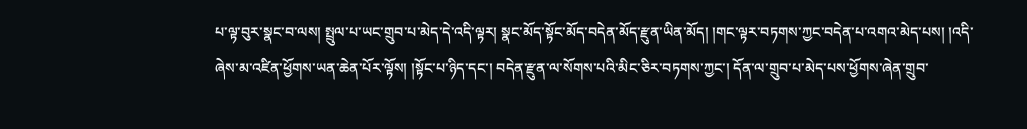པ་ལྟ་བུར་སྣང་བ་ལས། སྤྲུལ་པ་ཡང་གྲུབ་པ་མེད་དེ་འདི་ལྟར། སྣང་མོད་སྟོང་མོད་བདེན་མོད་རྫུན་ཡིན་མོད། །གང་ལྟར་བཏགས་ཀྱང་བདེན་པ་འགའ་མེད་པས། །འདི་ཞེས་མ་འཛིན་ཕྱོགས་ཡན་ཆེན་པོར་ལྟོས། །སྟོང་པ་ཉིད་དང་། བདེན་རྫུན་ལ་སོགས་པའི་མིང་ཅིར་བཏགས་ཀྱང་། དོན་ལ་གྲུབ་པ་མེད་པས་ཕྱོགས་ཞེན་གྲུབ་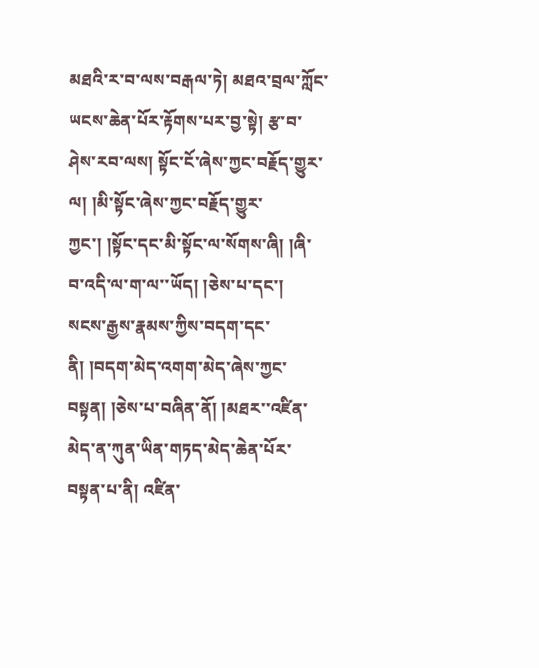མཐའི་ར་བ་ལས་བརྒལ་ཏེ། མཐའ་བྲལ་ཀློང་ཡངས་ཆེན་པོར་རྟོགས་པར་བྱ་སྟེ། རྩ་བ་ཤེས་རབ་ལས། སྟོང་ངོ་ཞེས་ཀྱང་བརྗོད་གྱུར་ལ། །མི་སྟོང་ཞེས་ཀྱང་བརྗོད་གྱུར་ཀྱང་། །སྟོང་དང་མི་སྟོང་ལ་སོགས་ཞི། །ཞི་བ་འདི་ལ་ག་ལ་་ཡོད། །ཅེས་པ་དང་། སངས་རྒྱས་རྣམས་ཀྱིས་བདག་དང་ནི། །བདག་མེད་འགག་མེད་ཞེས་ཀྱང་བསྟན། །ཅེས་པ་བཞིན་ནོ། །མཐར་་འཛིན་མེད་ན་ཀུན་ཡིན་གཏད་མེད་ཆེན་པོར་བསྟན་པ་ནི། འཛིན་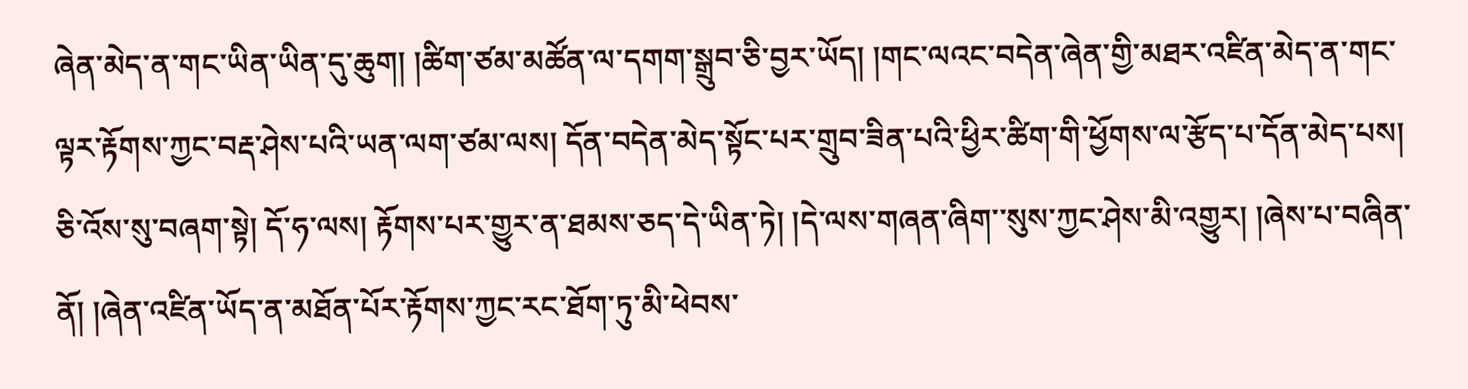ཞེན་མེད་ན་གང་ཡིན་ཡིན་དུ་ཆུག། །ཚིག་ཙམ་མཚོན་ལ་དགག་སྒྲུབ་ཅི་བྱར་ཡོད། །གང་ལའང་བདེན་ཞེན་གྱི་མཐར་འཛིན་མེད་ན་གང་ལྟར་རྟོགས་ཀྱང་བརྡ་ཤེས་པའི་ཡན་ལག་ཙམ་ལས། དོན་བདེན་མེད་སྟོང་པར་གྲུབ་ཟིན་པའི་ཕྱིར་ཚིག་གི་ཕྱོགས་ལ་རྩོད་པ་དོན་མེད་པས། ཅི་འོས་སུ་བཞག་སྟེ། དོ་ཧ་ལས། རྟོགས་པར་གྱུར་ན་ཐམས་ཅད་དེ་ཡིན་ཏེ། །དེ་ལས་གཞན་ཞིག་་སུས་ཀྱང་ཤེས་མི་འགྱུར། །ཞེས་པ་བཞིན་ནོ། །ཞེན་འཛིན་ཡོད་ན་མཐོན་པོར་རྟོགས་ཀྱང་རང་ཐོག་ཏུ་མི་ཕེབས་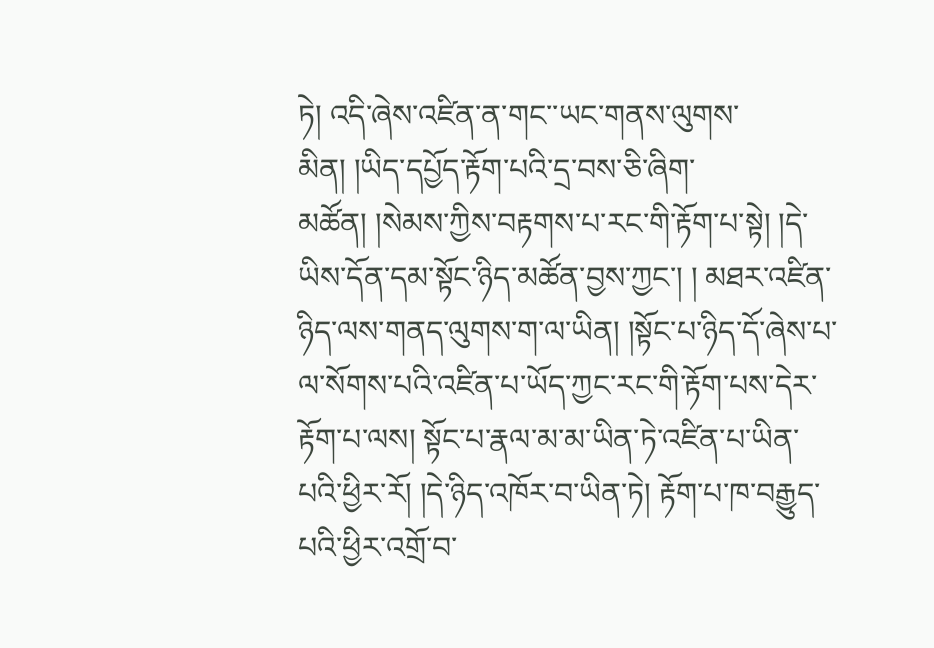ཏེ། འདི་ཞེས་འཛིན་ན་གང་་ཡང་གནས་ལུགས་མིན། །ཡིད་དཔྱོད་རྟོག་པའི་དྲ་བས་ཅི་ཞིག་མཚོན། །སེམས་ཀྱིས་བརྟགས་པ་རང་གི་རྟོག་པ་སྟེ། །དེ་ཡིས་དོན་དམ་སྟོང་ཉིད་མཚོན་བྱས་ཀྱང་། ། མཐར་འཛིན་ཉིད་ལས་གནད་ལུགས་ག་ལ་ཡིན། །སྟོང་པ་ཉིད་དོ་ཞེས་པ་ལ་སོགས་པའི་འཛིན་པ་ཡོད་ཀྱང་རང་གི་རྟོག་པས་དེར་རྟོག་པ་ལས། སྟོང་པ་རྣལ་མ་མ་ཡིན་ཏེ་འཛིན་པ་ཡིན་པའི་ཕྱིར་རོ། །དེ་ཉིད་འཁོར་བ་ཡིན་ཏེ། རྟོག་པ་ཁ་བརྒྱུད་པའི་ཕྱིར་འགྲོ་བ་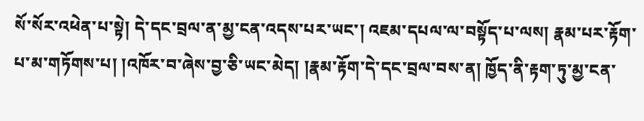སོ་སོར་འཕེན་པ་སྟེ། དེ་དང་བྲལ་ན་མྱ་ངན་འདས་པར་ཡང་། འཇམ་དཔལ་ལ་བསྟོད་པ་ལས། རྣམ་པར་རྟོག་པ་མ་གཏོགས་པ། །འཁོར་བ་ཞེས་བྱ་ཅི་ཡང་མེད། །རྣམ་རྟོག་དེ་དང་བྲལ་བས་ན། ཁྱོད་ནི་རྟག་ཏུ་མྱ་ངན་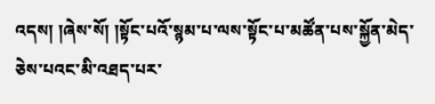འདས། །ཞེས་སོ། །སྟོང་པའོ་སྙམ་པ་ལས་སྟོང་པ་མཚོན་པས་སྐྱོན་མེད་ཅེས་པའང་མི་འཐད་པར་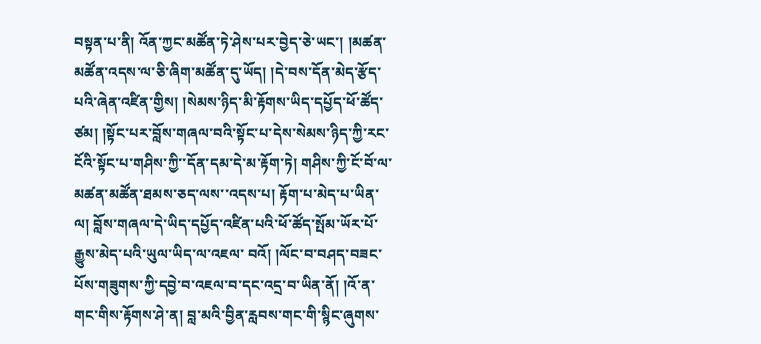བསྟན་པ་ནི། འོན་ཀྱང་མཚོན་ཏེ་ཤེས་པར་བྱེད་ཅེ་ཡང་། །མཚན་མཚོན་འདས་ལ་ཅི་ཞིག་མཚོན་དུ་ཡོད། །དེ་བས་དོན་མེད་རྩོད་པའི་ཞེན་འཛིན་གྱིས། །སེམས་ཉིད་མི་རྟོགས་ཡིད་དཔྱོད་ཕོ་ཚོད་ཙམ། །སྟོང་པར་བློས་གཞལ་བའི་སྟོང་པ་དེས་སེམས་ཉིད་ཀྱི་རང་ངོའི་སྟོང་པ་གཤིས་ཀྱི་་དོན་དམ་དེ་མ་རྟོག་ཏེ། གཤིས་ཀྱི་ངོ་བོ་ལ་མཚན་མཚོན་ཐམས་ཅད་ལས་་འདས་པ། རྟོག་པ་མེད་པ་ཡིན་ལ། བློས་གཞལ་དེ་ཡིད་དཔྱོད་འཛིན་པའི་ཕོ་ཚོད་སྤོམ་ཡོར་པོ་རྒྱུས་མེད་པའི་ཡུལ་ཡིད་ལ་འཇལ་ བའོ། །ལོང་བ་བཤད་བཟང་པོས་གཟུགས་ཀྱི་དབྱེ་བ་འཇལ་བ་དང་འདྲ་བ་ཡིན་ནོ། །འོ་ན་གང་གིས་རྟོགས་ཤེ་ན། བླ་མའི་བྱིན་རླབས་གང་གི་སྙིང་ཞུགས་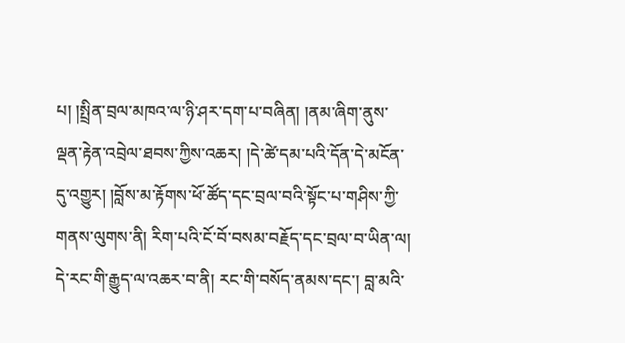པ། །སྤྲིན་བྲལ་མཁའ་ལ་ཉི་ཤར་དག་པ་བཞིན། །ནམ་ཞིག་ནུས་ལྡན་རྟེན་འབྲེལ་ཐབས་ཀྱིས་འཆར། །དེ་ཚེ་དམ་པའི་དོན་དེ་མངོན་དུ་འགྱུར། །བློས་མ་རྟོགས་ཕོ་ཚོད་དང་བྲལ་བའི་སྟོང་པ་གཤིས་ཀྱི་གནས་ལུགས་ནི། རིག་པའི་ངོ་བོ་བསམ་བརྗོད་དང་བྲལ་བ་ཡིན་ལ། དེ་རང་གི་རྒྱུད་ལ་འཆར་བ་ནི། རང་གི་བསོད་ནམས་དང་། བླ་མའི་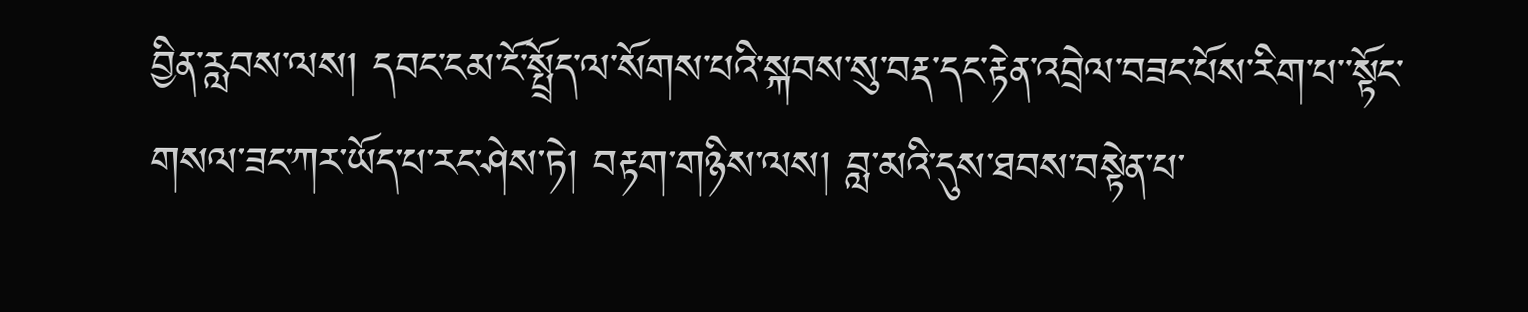བྱིན་རླབས་ལས། དབང་ངམ་ངོ་སྤྲོད་ལ་སོགས་པའི་སྐབས་སུ་བརྡ་དང་རྟེན་འབྲེལ་བཟང་པོས་རིག་པ་་སྟོང་གསལ་ཟང་ཀར་ཡོད་པ་རང་ཤེས་ཏེ། བརྟག་གཉིས་ལས། བླ་མའི་དུས་ཐབས་བསྟེན་པ་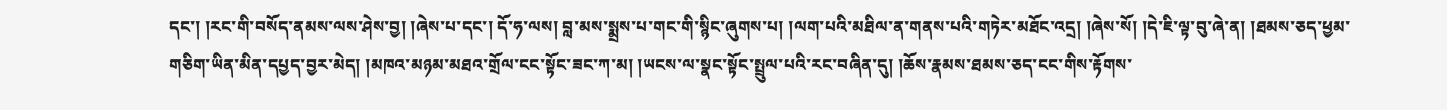དང་། །རང་གི་བསོད་ནམས་ལས་ཤེས་བྱ། །ཞེས་པ་དང་། དོ་ཧ་ལས། བླ་མས་སྨྲས་པ་གང་གི་སྙིང་ཞུགས་པ། །ལག་པའི་མཐིལ་ན་གནས་པའི་གཏེར་མཐོང་འདྲ། །ཞེས་སོ། །དེ་ཇི་ལྟ་བུ་ཞེ་ན། །ཐམས་ཅད་ཕྱམ་གཅིག་ཡིན་མིན་དཔྱད་བྱར་མེད། །མཁའ་མཉམ་མཐའ་གྲོལ་ངང་སྟོང་ཟང་ཀ་མ། །ཡངས་ལ་སྣང་སྟོང་སྤྲུལ་པའི་རང་བཞིན་དུ། །ཆོས་རྣམས་ཐམས་ཅད་ངང་གིས་རྟོགས་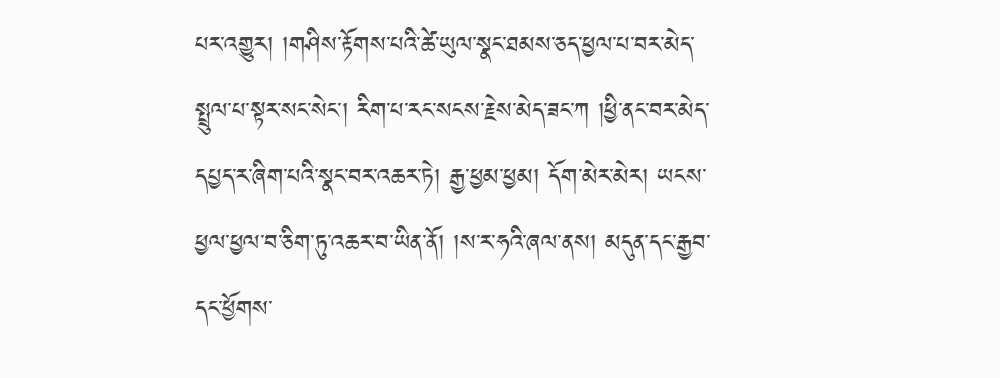པར་འགྱུར། །གཤིས་རྟོགས་པའི་ཚེ་ཡུལ་སྣང་ཐམས་ཅད་ཕྱལ་པ་བར་མེད་སྤྲུལ་པ་སྟར་སང་སེང་། རིག་པ་རང་སངས་རྗེས་མེད་ཟང་ཀ །ཕྱི་ནང་བར་མེད་དཔྱད་ར་ཞིག་པའི་སྣང་བར་འཆར་ཏེ། རྒྱ་ཕྱམ་ཕྱམ། དོག་མེར་མེར། ཡངས་ཕྱལ་ཕྱལ་བ་ཅིག་ཏུ་འཆར་བ་ཡིན་ནོ། །ས་ར་ཧའི་ཞལ་ནས། མདུན་དང་རྒྱབ་དང་ཕྱོགས་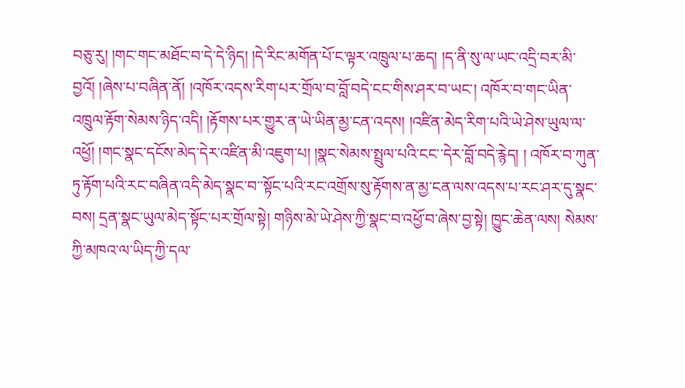བཅུ་རུ། །གང་གང་མཐོང་བ་དེ་དེ་ཉིད། །དེ་རིང་མགོན་པོ་ང་ལྟར་འཁྲུལ་པ་ཆད། །ད་ནི་སུ་ལ་ཡང་འདྲི་བར་མི་བྱའོ། །ཞེས་པ་བཞིན་ནོ། །འཁོར་འདས་རིག་པར་གྲོལ་བ་བློ་བདེ་ངང་གིས་ཤར་བ་ཡང་། འཁོར་བ་གང་ཡིན་འཁྲུལ་རྟོག་སེམས་ཉིད་འདི། །རྟོགས་པར་གྱུར་ན་ཡེ་ཡིན་མྱ་ངན་འདས། །འཛིན་མེད་རིག་པའི་ཡེ་ཤེས་ཡུལ་ལ་འཕྱོ། །གང་སྣང་དངོས་མེད་དེར་འཛིན་མི་འཇུག་པ། །སྣང་སེམས་སྤྲུལ་པའི་ངང་་དེར་བློ་བདེ་རྙེད། ། འཁོར་བ་ཀུན་ཏུ་རྟོག་པའི་རང་བཞིན་འདི་མེད་སྣང་བ་་སྟོང་པའི་རང་འགྲོས་སུ་རྟོགས་ན་མྱ་ངན་ལས་འདས་པ་རང་ཤར་དུ་སྣང་བས། དྲན་སྣང་ཡུལ་མེད་སྟོང་པར་གྲོལ་སྟེ། གཉིས་མེ་ཡེ་ཤེས་ཀྱི་སྣང་བ་འཕྱོ་བ་ཞེས་བྱ་སྟེ། ཁྱུང་ཆེན་ལས། སེམས་ཀྱི་མཁའ་ལ་ཡིད་ཀྱི་དལ་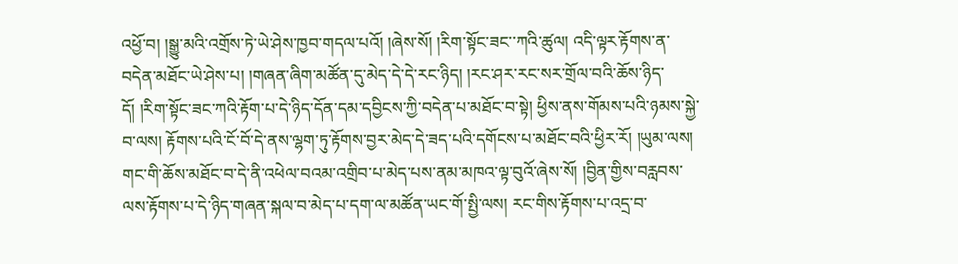འཕྱོ་བ། །སྒྱུ་མའི་འགྲོས་ཏེ་ཡེ་ཤེས་ཁྱབ་གདལ་པའོ། །ཞེས་སོ། །རིག་སྟོང་ཟང་་ཀའི་ཚུལ། འདི་ལྟར་རྟོགས་ན་བདེན་མཐོང་ཡེ་ཤེས་པ། །གཞན་ཞིག་མཚོན་དུ་མེད་དེ་དེ་རང་ཉིད། །རང་ཤར་རང་སར་གྲོལ་བའི་ཆོས་ཉིད་དོ། །རིག་སྟོང་ཟང་ཀའི་རྟོག་པ་དེ་ཉིད་དོན་དམ་དབྱིངས་ཀྱི་བདེན་པ་མཐོང་བ་སྟེ། ཕྱིས་ནས་གོམས་པའི་ཉམས་སྐྱེ་བ་ལས། རྟོགས་པའི་ངོ་བོ་དེ་ནས་ལྷག་ཏུ་རྟོགས་བྱར་མེད་དེ་ཟད་པའི་དགོངས་པ་མཐོང་བའི་ཕྱིར་རོ། །ཡུམ་ལས། གང་གི་ཆོས་མཐོང་བ་དེ་ནི་འཕེལ་བའམ་འགྲིབ་པ་མེད་པས་ནམ་མཁའ་ལྟ་བུའོ་ཞེས་སོ། །བྱིན་གྱིས་བརླབས་ལས་རྟོགས་པ་དེ་ཉིད་གཞན་སྐལ་བ་མེད་པ་དག་ལ་མཚོན་ཡང་གོ་སྤྱི་ལས། རང་གིས་རྟོགས་པ་འདྲ་བ་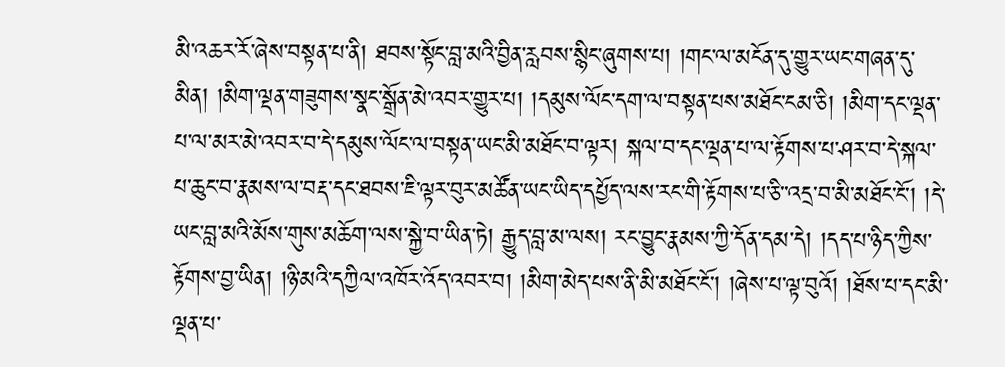མི་འཆར་རོ་ཞེས་བསྟན་པ་ནི། ཐབས་སྟོང་བླ་མའི་བྱིན་རླབས་སྙིང་ཞུགས་པ། །གང་ལ་མངོན་དུ་གྱུར་ཡང་གཞན་དུ་མིན། །མིག་ལྡན་གཟུགས་སྣང་སྒྲོན་མེ་འབར་གྱུར་པ། །དམུས་ལོང་དག་ལ་བསྟན་པས་མཐོང་ངམ་ཅི། །མིག་དང་ལྡན་པ་ལ་མར་མེ་འབར་བ་དེ་དམུས་ལོང་ལ་བསྟན་ཡང་མི་མཐོང་བ་ལྟར། སྐལ་བ་དང་ལྡན་པ་ལ་རྟོགས་པ་ཤར་བ་དེ་སྐལ་པ་ཆུང་བ་རྣམས་ལ་བརྡ་དང་ཐབས་ཇི་ལྟར་བུར་མཚོན་ཡང་ཡིད་དཔྱོད་ལས་རང་གི་རྟོགས་པ་ཅི་་འདྲ་བ་མི་མཐོང་ངོ་། །དེ་ཡང་བླ་མའི་མོས་གུས་མཆོག་ལས་སྐྱེ་བ་ཡིན་ཏེ། རྒྱུད་བླ་མ་ལས། རང་བྱུང་རྣམས་ཀྱི་དོན་དམ་དེ། །དད་པ་ཉིད་ཀྱིས་རྟོགས་བྱ་ཡིན། །ཉི་མའི་དཀྱིལ་འཁོར་འོད་འབར་བ། །མིག་མེད་པས་ནི་མི་མཐོང་ངོ་། །ཞེས་པ་ལྟ་བུའོ། །ཐོས་པ་དང་མི་ལྡན་པ་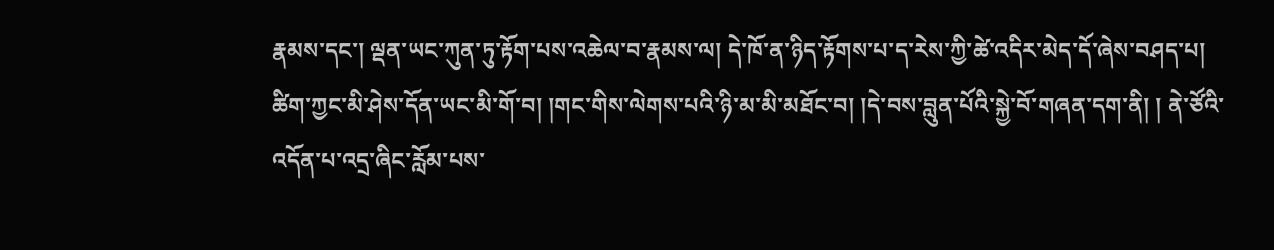རྣམས་དང་། ལྡན་ཡང་ཀུན་ཏུ་རྟོག་པས་འཆེལ་བ་རྣམས་ལ། དེ་ཁོ་ན་ཉིད་རྟོགས་པ་ད་རེས་ཀྱི་ཚེ་འདིར་མེད་དོ་ཞེས་བཤད་པ། ཚིག་ཀྱང་མི་ཤེས་དོན་ཡང་མི་གོ་བ། །གང་གིས་ལེགས་པའི་ཉི་མ་མི་མཐོང་བ། །དེ་བས་བླུན་པོའི་སྐྱེ་བོ་གཞན་དག་ནི། ། ནེ་ཙོའི་འདོན་པ་འདྲ་ཞིང་རློམ་པས་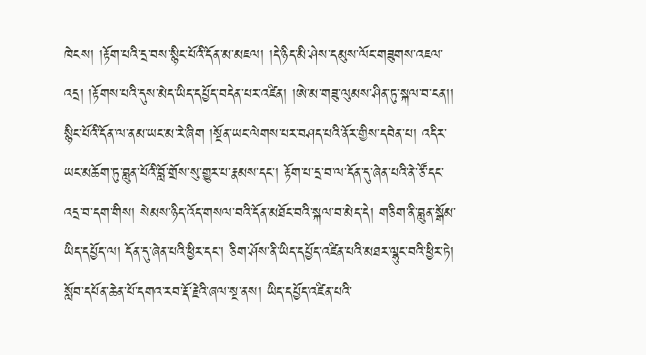ཁེངས། །རྟོག་པའི་དྲ་བས་སྙིང་པོའི་དོན་མ་མཇལ། །དེ་ཉིད་མི་ཤེས་དམུས་ལོང་གཟུགས་འཇལ་འདྲ། །རྟོགས་པའི་དུས་མེད་ཡིད་དཔྱོད་བདེན་པར་འཛིན། །ཨེ་མ་གཟུ་ལུམས་ཤིན་ཏུ་སྐལ་བ་ངན།། སྙིང་པོའི་དོན་ལ་ནམ་ཡང་མ་རེ་ཞིག །སྔོན་ཡང་ལེགས་པར་བཤད་པའི་ནོར་གྱིས་དབེན་པ། འདིར་ཡང་མཆོག་ཏུ་བླུན་པོའི་བློ་གྲོས་སུ་གྱུར་པ་རྣམས་དང་། རྟོག་པ་དྲ་བ་ལ་དོན་དུ་ཞེན་པའི་ནེ་ཙོ་དང་འདྲ་བ་དག་གིས། སེམས་ཉིད་འོད་གསལ་བའི་དོན་མཐོང་བའི་སྐལ་བ་མེད་དེ། གཅིག་ནི་བླུན་སྒོམ་ཡིད་དཔྱོད་ལ། དོན་དུ་ཞེན་པའི་ཕྱིར་དང་། ཅིག་ཤོས་ནི་ཡིད་དཔྱོད་འཛིན་པའི་མཐར་ལྷུང་བའི་ཕྱིར་ཏེ། སློབ་དཔོན་ཆེན་པོ་དགའ་རབ་རྡོ་རྗེའི་ཞལ་སྔ་ནས། ཡིད་དཔྱོད་འཛིན་པའི་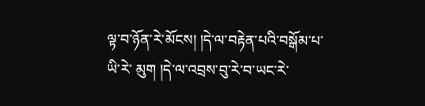ལྟ་བ་ཉོན་རེ་མོངས། །དེ་ལ་བརྟེན་པའི་བསྒོམ་པ་ཡི་རེ་ མུག །དེ་ལ་འབྲས་བུ་རེ་བ་ཡང་རེ་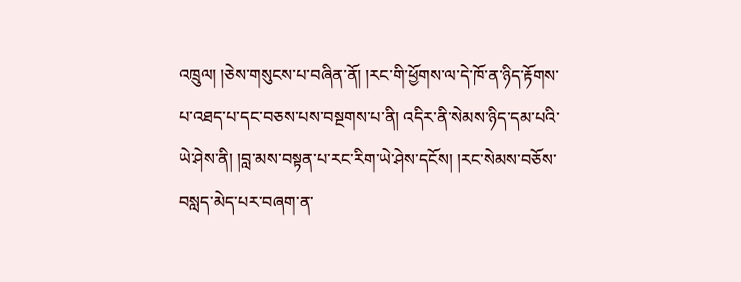འཁྲུལ། །ཅེས་གསུངས་པ་བཞིན་ནོ། །རང་གི་ཕྱོགས་ལ་དེ་ཁོ་ན་ཉིད་རྟོགས་པ་འཐད་པ་དང་བཅས་པས་བསྔགས་པ་ནི། འདིར་ནི་སེམས་ཉིད་དམ་པའི་ཡེ་ཤེས་ནི། །བླ་མས་བསྟན་པ་རང་རིག་ཡེ་ཤེས་དངོས། །རང་སེམས་བཅོས་བསླད་མེད་པར་བཞག་ན་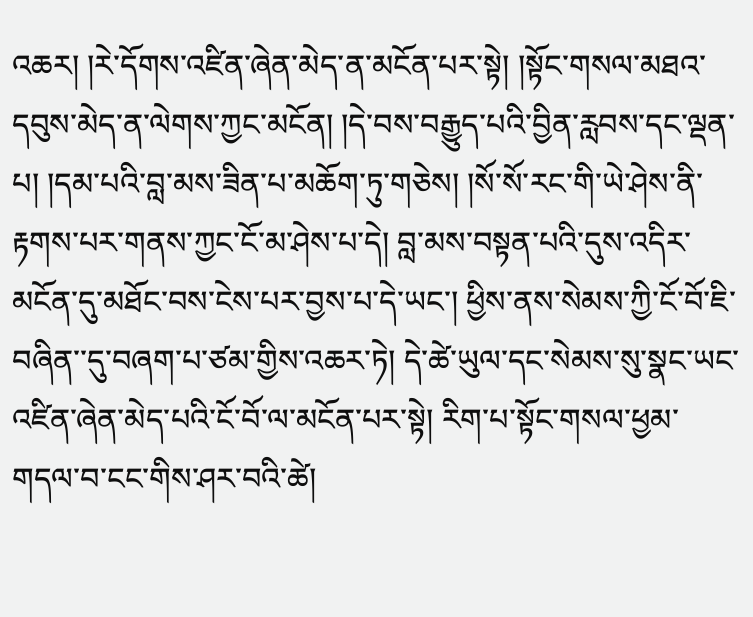འཆར། །རེ་དོགས་འཛིན་ཞེན་མེད་ན་མངོན་པར་སྟེ། །སྟོང་གསལ་མཐའ་དབུས་མེད་ན་ལེགས་ཀྱང་མངོན། །དེ་བས་བརྒྱུད་པའི་བྱིན་རླབས་དང་ལྡན་པ། །དམ་པའི་བླ་མས་ཟིན་པ་མཆོག་ཏུ་གཅེས། །སོ་སོ་རང་གི་ཡེ་ཤེས་ནི་རྟགས་པར་གནས་ཀྱང་ངོ་མ་ཤེས་པ་དེ། བླ་མས་བསྟན་པའི་དུས་འདིར་མངོན་དུ་མཐོང་བས་ངེས་པར་བྱས་པ་དེ་ཡང་། ཕྱིས་ནས་སེམས་ཀྱི་ངོ་བོ་ཇི་བཞིན་་དུ་བཞག་པ་ཙམ་གྱིས་འཆར་ཏེ། དེ་ཚེ་ཡུལ་དང་སེམས་སུ་སྣང་ཡང་འཛིན་ཞེན་མེད་པའི་ངོ་བོ་ལ་མངོན་པར་སྟེ། རིག་པ་སྟོང་གསལ་ཕྱམ་གདལ་བ་ངང་གིས་ཤར་བའི་ཚེ།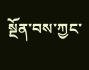སྔོན་བས་ཀྱང་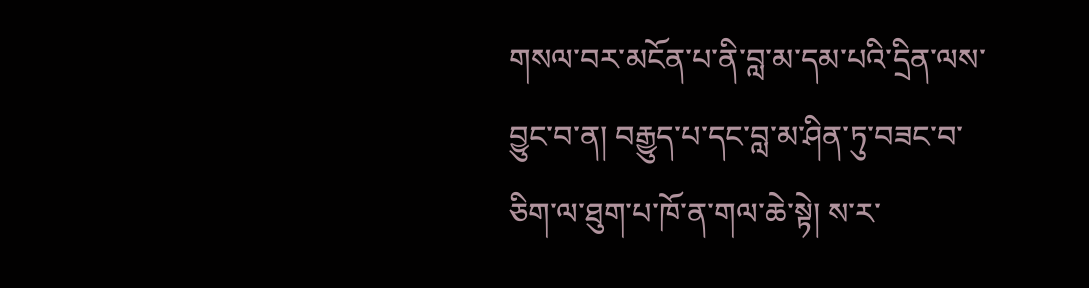གསལ་བར་མངོན་པ་ནི་བླ་མ་དམ་པའི་དྲིན་ལས་བྱུང་བ་ན། བརྒྱུད་པ་དང་བླ་མ་ཤིན་ཏུ་བཟང་བ་ཅིག་ལ་ཐུག་པ་ཁོ་ན་གལ་ཆེ་སྟེ། ས་ར་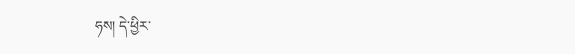ཧས། དེ་ཕྱིར་